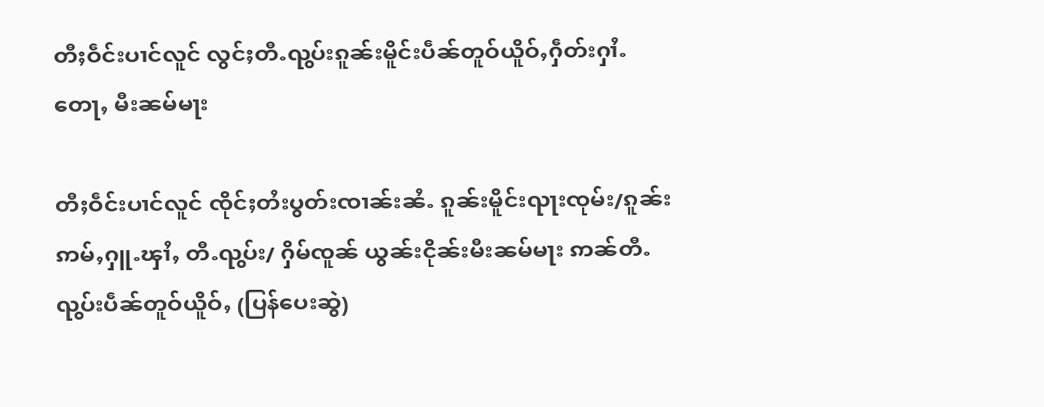တီႈဝဵင်းပၢင်လူင် လွင်ႈတီႉၺွပ်းၵူၼ်းမိူင်းပဵၼ်တူဝ်ယိူဝ်ႇႁဵတ်းႁၢႆႉတေႃႇ မီးၼမ်မႃး

တီႈဝဵင်းပၢင်လူင် ၸိုင်ႈတႆးပွတ်းၸၢၼ်းၼႆႉ ၵူၼ်းမိူင်းၺႃးၸုမ်း/ၵူၼ်းဢမ်ႇႁူႉၾၢႆႇ တီႉၺွပ်း/ ႁိမ်ၸူၼ် ယွၼ်းငိုၼ်းမီးၼမ်မႃး ဢၼ်တီႉ ၺွပ်းပဵၼ်တူဝ်ယိူဝ်ႇ (ပြန်ပေးဆွဲ)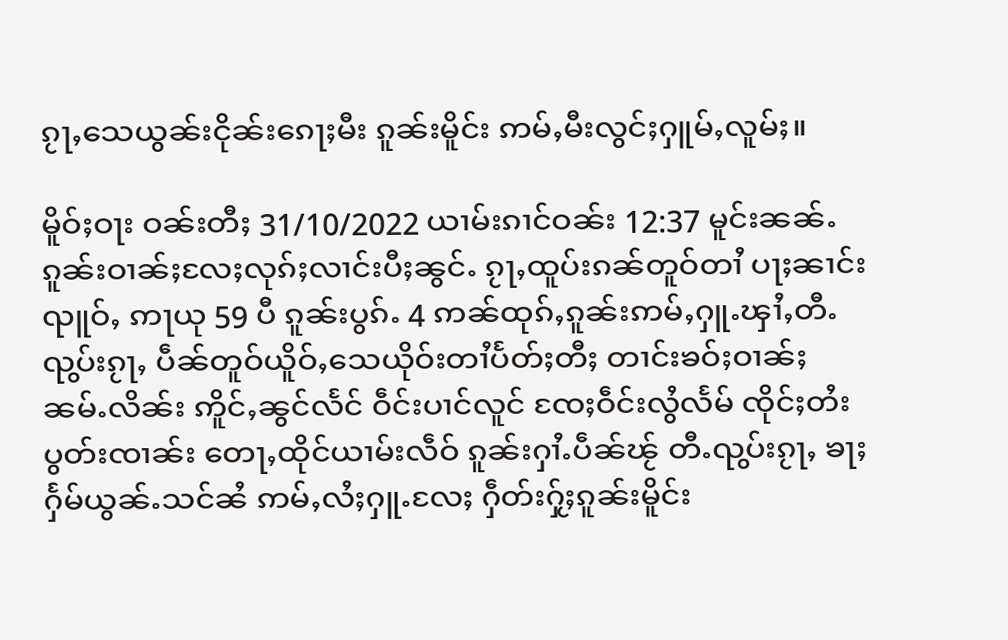ၵႂႃႇသေယွၼ်းငိုၼ်းၵေႃႈမီး ၵူၼ်းမိူင်း ဢမ်ႇမီးလွင်ႈႁူမ်ႇလူမ်ႈ။

မိူဝ်ႈဝႃး ဝၼ်းတီႈ 31/10/2022 ယၢမ်းၵၢင်ဝၼ်း 12:37 မူင်းၼၼ်ႉ ၵူၼ်းဝၢၼ်ႈလႄႈလုၵ်ႈလၢင်းပီႈၼွင်ႉ ၵႂႃႇထူပ်းၵၼ်တူဝ်တၢႆ ပႃႈၼၢင်းၺူဝ်ႇ ဢႃယု 59 ပီ ၵူၼ်းပွၵ်ႉ 4 ဢၼ်ထုၵ်ႇၵူၼ်းဢမ်ႇႁူႉၾၢႆႇတီႉၺွပ်းၵႂႃႇ ပဵၼ်တူဝ်ယိူဝ်ႇသေယိုဝ်းတၢႆပႅတ်ႈတီႈ တၢင်းၶဝ်ႈဝၢၼ်ႈၼမ်ႉလိၼ်း ဢိူင်ႇၼွင်လႅင် ဝဵင်းပၢင်လူင် ၸႄႈဝဵင်းလွႆလႅမ် ၸိုင်ႈတႆးပွတ်းၸၢၼ်း တေႃႇထိုင်ယၢမ်းလဵဝ် ၵူၼ်းႁၢႆႉပဵၼ်ၽႂ် တီႉၺွပ်းၵႂႃႇ ၶႃႈႁႅမ်ယွၼ်ႉသင်ၼႆ ဢမ်ႇလႆႈႁူႉလႄႈ ႁဵတ်းႁႂ်ႈၵူၼ်းမိူင်း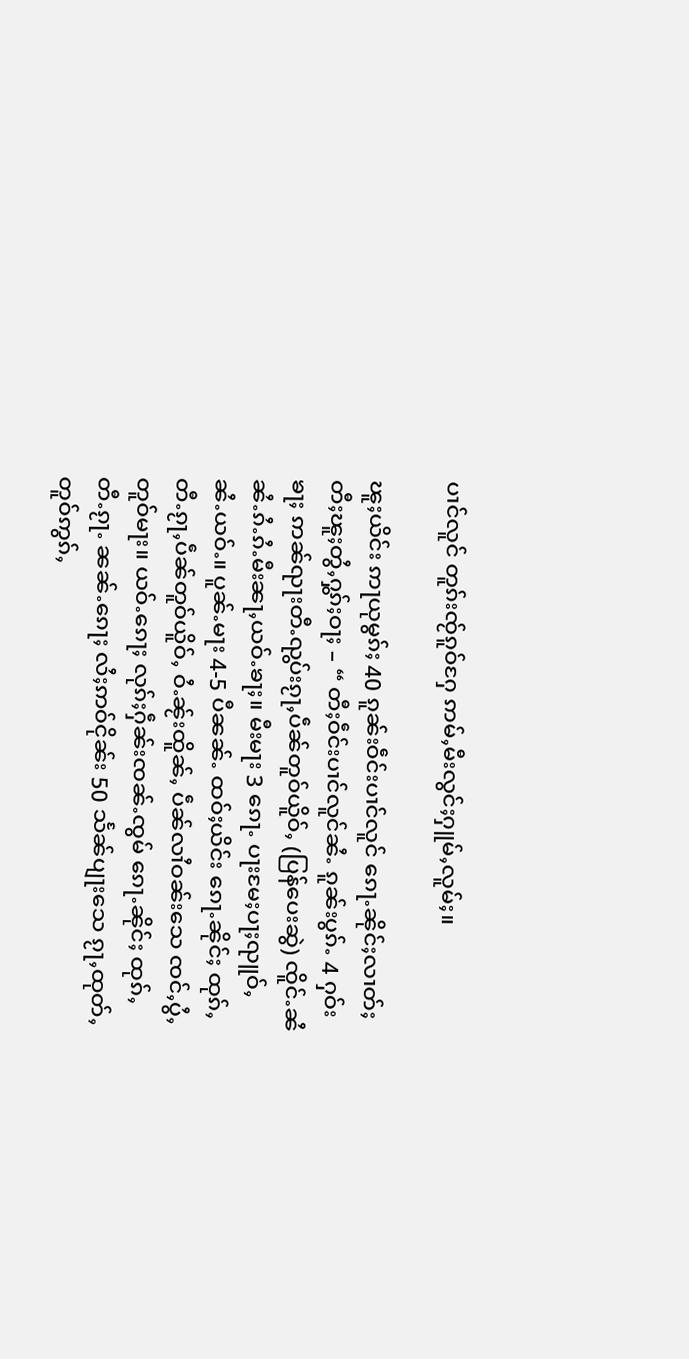ပၢင်လူင် တူၵ်းၸႂ်ၵူဝ်ႁႄ ဢမ်ႇမီးလွင်ႈႁူမ်ႇလူမ်ႈ။

ၽူႈယိင်း ဢႃယုမွၵ်ႈ 40 ၵူၼ်းဝဵင်းပၢင်လူင် ၵေႃႉၼိုင်ႈလၢတ်ႈတီႈၽူႈတွႆႇႁွၵ်ႈဝႃႈ – “ တီႈဝဵင်းပၢင်လူင်ၼႆႉ ၵူၼ်းပွၵ်ႉ 4 ႁဝ်းၶႃႈ ဢၼ်ၺႃးတီႉၺွပ်းၵႂႃႇပဵၼ်တူဝ်ယိူဝ်ႇ (ပြန်ပေးဆွဲ) ၸိူင်ႉၼႆၼႆႉၵႆႉၵႆႉမီးၼႃႇယဝ်ႉၶႃႈ။ မီးမႃး 3 ၵေႃႉ ပႃးမႄႈပႃႈၺူဝ်ႇ   ၼႆႉယဝ်ႉ။ ပူၼ်ႉမႃး 4-5 ပီၼၼ်ႉ ထဝ်ႈယိင်း ၵေႃႉၼိုင်ႈ ထုၵ်ႇတီႉၵႂႃႇပဵၼ်တူဝ်ယိူဝ်ႇ ဝႆႉၼႂ်းထိူၼ်ႇ ပဵၼ်လၢႆဝၼ်းသေ ၸင်ႇပွႆႇတူဝ်မႃး။ ယဝ်ႉၵေႃႈ လုၵ်ႈႁဵၼ်းၸၼ်ႉၸွမ် ၵေႃႉၼိုင်ႈ ထုၵ်ႇတီႉၵႂႃႉ ၼၼ်ႉၵေႃႈ လႆႈဢဝ်ငိုၼ်း 50 သႅၼ်ပျႃးသေ ၵႂႃႇထုတ်ႇတူဝ်ဢွၵ်ႇ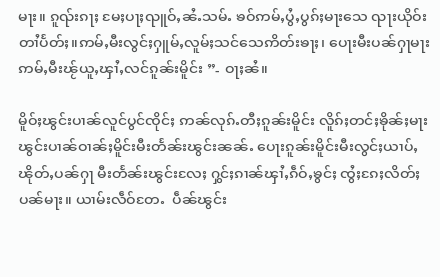မႃး။ ၵူၺ်းၵႃႈ မႄႈပႃႈၺူဝ်ႇၼႆႉသမ်ႉ ၶဝ်ဢမ်ႇပွႆႇပွၵ်ႈမႃးသေ ၺႃးယိုဝ်းတၢႆပႅတ်ႈ။ဢမ်ႇမီးလွင်ႈႁူမ်ႇလူမ်ႈသင်သေဢိတ်းၶႃႈ၊ ပေႃးမီးပၼ်ႁႃမႃး ဢမ်ႇမီးၽႂ်ယူႇၾၢႆႇလင်ၵူၼ်းမိူင်း ”- ဝႃႈၼႆ။

မိူဝ်ႈၽွင်းပၢၼ်လူင်ပွင်ၸိုင်ႈ ဢၼ်လုၵ်ႉတီႈၵူၼ်းမိူင်း လိူၵ်ႈတင်ႈၶိုၼ်ႈမႃး   ၽွင်းပၢၼ်ဝၢၼ်ႈမိူင်းမီးတႅၼ်းၽွင်းၼၼ်ႉ ပေႃးၵူၼ်းမိူင်းမီးလွင်ႈယၢပ်ႇၽိုတ်ႇပၼ်ႁႃ မီးတႅၼ်းၽွင်းလႄႈ ႁွင်ႈၵၢၼ်ၾၢႆႇၵဵဝ်ႇၶွင်ႈ ၸွႆႈၵႄႈလိတ်ႈပၼ်မႃး။ ယၢမ်းလဵဝ်တႄႉ  ပဵၼ်ၽွင်း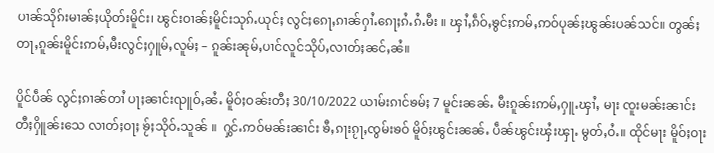ပၢၼ်သိုၵ်းမၢၼ်ႈယိုတ်းမိူင်း၊ ၽွင်းဝၢၼ်ႈမိူင်းသုၵ်ႉယုင်ႈ လွင်ႈၵေႃႇၵၢၼ်ႁၢႆႉၵေႃႈၵႆႉၵႆႉမီး ။ ၾၢႆႇၵဵဝ်ႇၶွင်ႈဢမ်ႇဢဝ်ပုၼ်ႈၽွၼ်းပၼ်သင်။ တွၼ်ႈတႃႇၵူၼ်းမိူင်းဢမ်ႇမီးလွင်ႈႁူမ်ႇလူမ်ႈ – ၵူၼ်းၼုမ်ႇပၢင်လူင်သိုပ်ႇလၢတ်ႈၼင်ႇၼႆ။

ပိူင်ပဵၼ် လွင်ႈၵၢၼ်တၢႆ ပႃႈၼၢင်းၺူဝ်ႇၼႆႉ မိူဝ်ႈဝၼ်းတီႈ 30/10/2022 ယၢမ်းၵၢင်ၶမ်ႈ 7 မူင်းၼၼ်ႉ မီးၵူၼ်းဢမ်ႇႁူႉၾၢႆႇ မႃး ၸူးမၼ်းၼၢင်း တီႈႁိူၼ်းသေ လၢတ်ႈဝႃႈ ၶႂ်ႈသိုဝ်ႉသူၼ် ။  ႁွင်ႉဢဝ်မၼ်းၼၢင်း ၶီႇၵႃးၵႂႃႇၸွမ်းၶဝ် မိူဝ်ႈၽွင်းၼၼ်ႉ ပဵၼ်ၽွင်းၾႆးၾႃႉ မွတ်ႇဝႆႉ။ ထိုင်မႃး မိူဝ်ႈဝႃး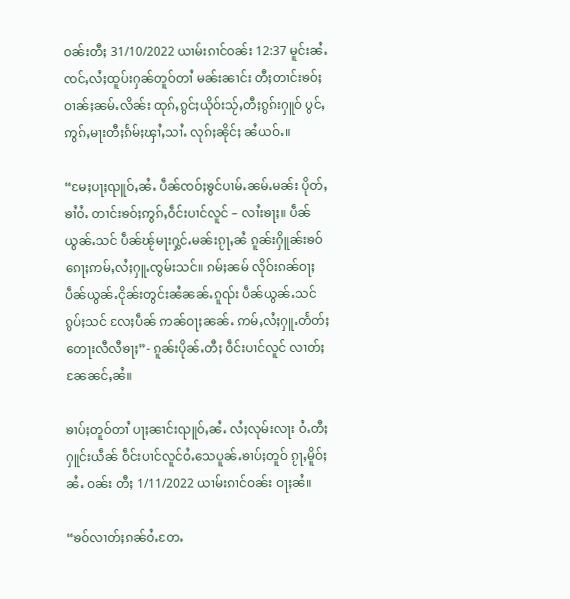ဝၼ်းတီႈ 31/10/2022 ယၢမ်းၵၢင်ဝၼ်း 12:37 မူင်းၼႆႉ ၸင်ႇလႆႈထူပ်းႁၼ်တူဝ်တၢႆ မၼ်းၼၢင်း တီႈတၢင်းၶဝ်ႈဝၢၼ်ႈၼမ်ႉလိၼ်း ထုၵ်ႇၵွင်ႈယိုဝ်းသႂ်ႇတီႈၵွၵ်းႁူဝ် ပွင်ႇဢွၵ်ႇမႃးတီႈၵႅမ်ႈၾၢႆႇသၢႆႉ လုၵ်ႈၼိုင်ႈ ၼႆယဝ်ႉ။

“မႄႈပႃႈၺူဝ်ႇၼႆႉ ပဵၼ်ၸဝ်ႈၶွင်ပၢမ်ႉၼမ်ႉမၼ်း ပိုတ်ႇၶၢႆဝႆႉ တၢင်းၶဝ်ႈဢွၵ်ႇဝဵင်းပၢင်လူင် – လၢႆးၶႃႈ။ ပဵၼ်ယွၼ်ႉသင် ပဵၼ်ၽႂ်မႃးႁွင်ႉမၼ်းၵႂႃႇၼႆ ၵူၼ်းႁိူၼ်းၶဝ်ၵေႃႈဢမ်ႇလႆႈႁူႉၸွမ်းသင်။ ၵမ်ႈၼမ် လိုဝ်းၵၼ်ဝႃႈ ပဵၼ်ယွၼ်ႉငိုၼ်းတွင်းၼႆၼၼ်ႉၵူၺ်း ပဵၼ်ယွၼ်ႉသင် ၵွပ်ႈသင် လႄႈပဵၼ် ဢၼ်ဝႃႈၼၼ်ႉ ဢမ်ႇလႆႈႁူႉတႅတ်ႈတေႃးလီလီၶႃႈ”- ၵူၼ်းပိုၼ်ႉတီႈ ဝဵင်းပၢင်လူင် လၢတ်ႈၼႄၼင်ႇၼႆ။

ၶၢပ်ႈတူဝ်တၢႆ ပႃႈၼၢင်းၺူဝ်ႇၼႆႉ လႆႈလုမ်းလႃး ဝႆႉတီႈႁူင်းယဵၼ် ဝဵင်းပၢင်လူင်ဝႆႉသေပူၼ်ႉၶၢပ်ႈတူဝ် ၵႂႃႇမိူဝ်ႈၼႆႉ ဝၼ်း တီႈ 1/11/2022 ယၢမ်းၵၢင်ဝၼ်း ဝႃႈၼႆ။

“ၶဝ်လၢတ်ႈၵၼ်ဝႆႉတႄႉ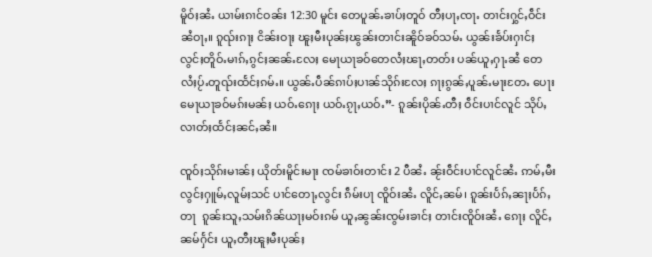မိူဝ်ႈၼႆႉ ယၢမ်းၵၢင်ဝၼ်း 12:30 မူင်း တေပူၼ်ႉၶၢပ်ႈတူဝ် တီႈပႃႇၸႃႉ တၢင်းႁွင်ႇဝဵင်း ၼႆဝႃႇ။ ၵူၺ်းၵႃႈ ငိၼ်းဝႃႈ ၽူႈမီးပုၼ်ႈၽွၼ်းတၢင်းၼိူဝ်ၶဝ်သမ်ႉ ယွၼ်းၶႅပ်းႁၢင်ႈ လွင်ႈတိူဝ်ႉမၢၵ်ႇၵွင်ႈၼၼ်ႉလႄႈ မေႃယႃၶဝ်တေလႆႈၽႃႇတတ်း ပၼ်ယူႇႁႃႉၼႆ တေလႆႈပႂ်ႉတူၺ်းထႅင်ႈၵမ်ႉ။ ယွၼ်ႉပဵၼ်ၵၢပ်ႈပၢၼ်သိုၵ်းလႄႈ ၵႃႈၵွၼ်ႇပူၼ်ႉမႃးတႄႉ ပေႃးမေႃယႃၶဝ်မၵ်းမၼ်ႈ ယဝ်ႉၵေႃႈ ယဝ်ႉၵႂႃႇယဝ်ႉ”- ၵူၼ်းပိုၼ်ႉတီႈ ဝဵင်းပၢင်လူင် သိုပ်ႇလၢတ်ႈထႅင်ႈၼင်ႇၼႆ။

ၸူဝ်ႈသိုၵ်းမၢၼ်ႈ ယိုတ်းမိူင်းမႃး ၸမ်ၶၢဝ်းတၢင်း 2 ပီၼႆႉ ၼႂ်းဝဵင်းပၢင်လူင်ၼႆႉ ဢမ်ႇမီးလွင်ႈႁူမ်ႇလူမ်ႈသင် ပၢင်တေႃႇလွင်း ၵဵမ်းပႃ ၸိူဝ်းၼႆႉ လိူင်ႇၼမ်၊ ၵူၼ်းပႅၵ်ႇၼႃႈပႅၵ်ႇတႃ  ၵူၼ်းသူႇသမ်းၵိၼ်ယႃႈမဝ်းၵမ် ယူႇၼွၼ်းၸွမ်းၶၢင်ႈ တၢင်းၸိူဝ်းၼႆႉ ၵေႃႈ လိူင်ႇၼမ်ႁႅင်း ယူႇတီႈၽူႈမီးပုၼ်ႈ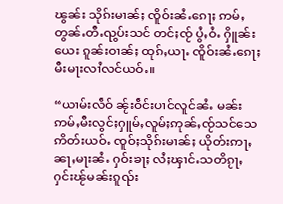ၽွၼ်း သိုၵ်းမၢၼ်ႈ ၸိူဝ်းၼႆႉၵေႃႈ ဢမ်ႇတွၼ်ႉတီႉၺွပ်းသင် တင်ႈၸႂ် ပွႆႇဝႆႉ ႁိူၼ်းယေး ၵူၼ်းဝၢၼ်ႈ ထုၵ်ႇယႃႉ ၸိူဝ်းၼႆႉၵေႃႈ မီးမႃးလၢႆလင်ယဝ်ႉ။

“ယၢမ်းလဵဝ် ၼႂ်းဝဵင်းပၢင်လူင်ၼႆႉ မၼ်းဢမ်ႇမီးလွင်ႈႁူမ်ႇလူမ်ႈဢုၼ်ႇၸႂ်သင်သေဢိတ်းယဝ်ႉ ၸူဝ်ႈသိုၵ်းမၢၼ်ႈ ယိုတ်းဢႃႇ ၼႃႇမႃးၼႆႉ ႁဝ်းၶႃႈ လႆႈၾၢင်ႉသတိၵႂႃႇ ႁင်းၽႂ်မၼ်းၵူၺ်း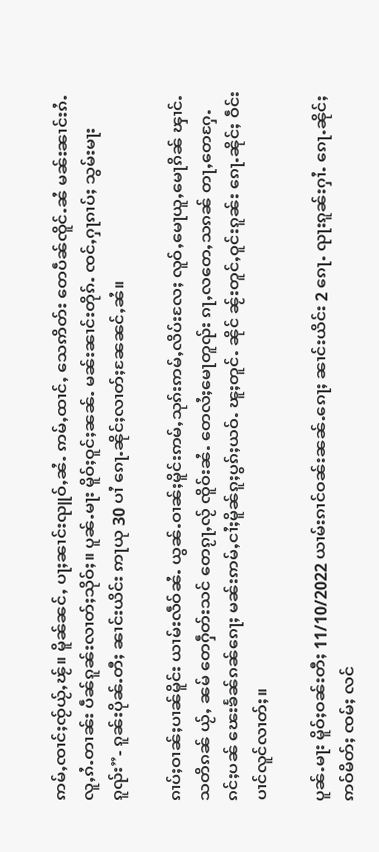ဢမ်ႇၸၢင်ႈၸႂ်ယႂ်ႇၽႂ်။ မိူၼ်ၼင်ႇ ပႃႈၼၢင်းၺူဝ်ႇၼႆႉ ဢမ်ႇထၢင်ႇ သေဢိတ်း တေပဵၼ်ၸိူင်ႉၼႆ မၼ်းၼၢင်းၵႆႉလူႇၵႆႉတၢၼ်း ပဵၼ်ၵူၼ်းလၢတ်ႈသိုဝ်ႈ။ ပူၼ်ႉမႃး မိူဝ်ႈဝူင်ႈၼၼ်ႉ မၼ်းၼၢင်းတိုၵ်ႉ ၸင်ႇႁႃၵၢပ်ႈ သွမ်းမႃးၵူၺ်း”- ၵူၼ်းပိုၼ်ႉတီႈ ၼၢင်းယိင်း ဢႃယု 30 ပၢႆ ၵေႃႉၼိုင်ႈလၢတ်ႈၼႄၼင်ႇၼႆ။

ၵၢပ်ႈဝၢၼ်ႈပၢၼ်မိူင်း ယၢမ်းလဵဝ်ၼႆႉ ယွၼ်ႉဝၢၼ်ႈမိူင်းဢမ်ႇသုၵ်းဢမ်ႇလိပ်းလႄႈ လူဝ်ႇမေႃယူႇမေႃၵိၼ် ၾၢင်ႉသတိၵၼ် ယႂ်ႇ ၼမ် တေႁဵတ်းသင် တေၵႂႃႇလႂ် ၸိူဝ်းၼႆႉ တေလႆႈမေႃတူၺ်း ၵႃႇလတေႇသၵၼ် တႃႇတေႁႄႉၵင်ႈပၼ် ၽေးၶႅၼ်ၵၼ်ၵေႃႈ မၼ်းဢမ်ႇငၢႆႈမိူၼ်ၵူႈပွၵ်ႈယဝ်ႉ ၽူႈတူင်ႉ ၼိုင် ၼႂ်းတူင်ႇဝူင်းၵူၼ်း ၵေႃႉၼိုင်ႈ ဝဵင်းပၢင်လူင်လၢတ်ႈ။

ပူၼ်ႉမႃး မိူဝ်ႈဝၼ်းတီႈ 11/10/2022 ယၢမ်းၵၢင်ဝၼ်းၼၼ်ႉၵေႃႈ ၼၢင်းယိင်း 2 ၵေႃႉ ၺႃးၵူၼ်းႁၢႆႉ ၵေႃႉၼိုင်ႈ ဢဝ်မိတ်ႈ ၸမ်ႈ လင်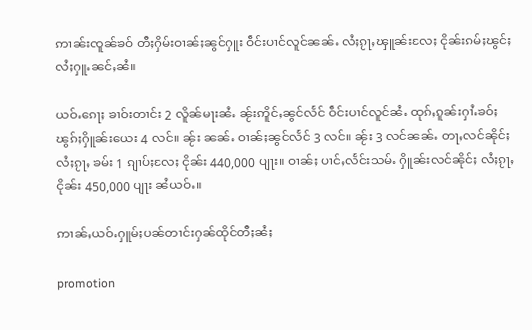ဢၢၼ်းၸူၼ်ၶဝ် တီႈႁိမ်းဝၢၼ်ႈၼွင်ႁူး ဝဵင်းပၢင်လူင်ၼၼ်ႉ လႆႈၵႂႃႇၾူၼ်းလႄႈ ငိုၼ်းၵမ်ႈၽွင်ႈ လႆႈႁူႉၼင်ႇၼႆ။

ယဝ်ႉၵေႃႈ ၶၢဝ်းတၢင်း 2 လိူၼ်မႃးၼႆႉ ၼႂ်းဢိူင်ႇၼွင်လႅင် ဝဵင်းပၢင်လူင်ၼႆႉ ထုၵ်ႇၵူၼ်းႁၢႆႉၶဝ်ႈ ၽွၵ်ႈႁိူၼ်းယေး 4 လင်။ ၼႂ်း ၼၼ်ႉ ဝၢၼ်ႈၼွင်လႅင် 3 လင်။ ၼႂ်း 3 လင်ၼၼ်ႉ တႃႇလင်ၼိုင်ႈ လႆႈၵႂႃႇ ၶမ်း 1 ၵျၢပ်ႈလႄႈ ငိုၼ်း 440,000 ပျႃး။ ဝၢၼ်ႈ ပၢင်ႇလႅင်းသမ်ႉ ႁိူၼ်းလင်ၼိုင်ႈ လႆႈၵႂႃႇငိုၼ်း 450,000 ပျႃး ၼႆယဝ်ႉ။

ဢၢၼ်ႇယဝ်ႉႁူမ်ႈပၼ်တၢင်းႁၼ်ထိုင်တီႈၼႆႈ

promotion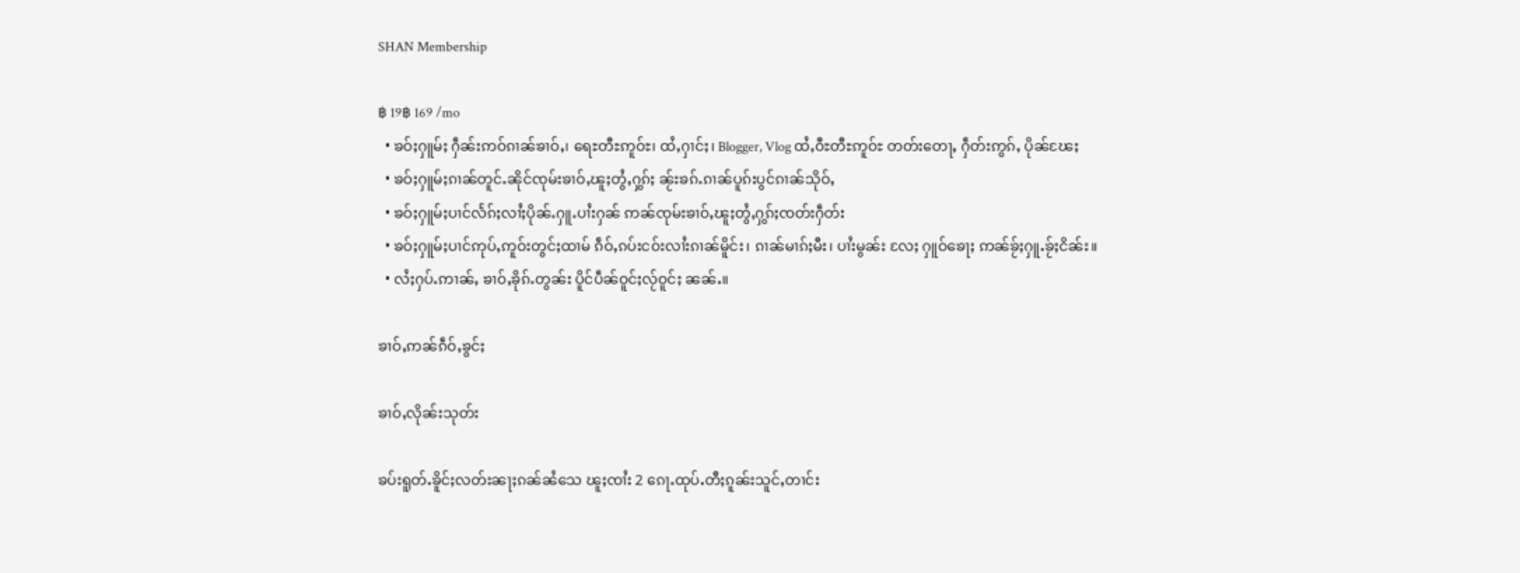SHAN Membership

฿ 19฿ 169 /mo
  • ၶဝ်ႈႁူမ်ႈ ႁဵၼ်းဢဝ်ၵၢၼ်ၶၢဝ်ႇ၊ ရေႊတီႊဢူဝ်ႊ၊ ထႆႇႁၢင်ႈ၊ Blogger, Vlog ထႆႇဝီႊတီႊဢူဝ်ႊ တတ်းတေႃႇ ႁဵတ်းဢွၵ်ႇ ပိုၼ်ၽႄႈ
  • ၶဝ်ႈႁူမ်ႈၵၢၼ်တူင်ႉၼိုင်ၸုမ်းၶၢဝ်ႇၽူႈတွႆႇႁွၵ်ႈ ၼႂ်းၶၵ်ႉၵၢၼ်ပူၵ်းပွင်ၵၢၼ်သိုဝ်ႇ
  • ၶဝ်ႈႁူမ်ႈပၢင်လႅၵ်ႈလၢႆႈပိုၼ်ႉႁူႉပၢႆးႁၼ် ဢၼ်ၸုမ်းၶၢဝ်ႇၽူႈတွႆႇႁွၵ်ႈၸတ်းႁဵတ်း
  • ၶဝ်ႈႁူမ်ႈပၢင်ဢုပ်ႇဢူဝ်းတွင်ႈထၢမ် ၵဵဝ်ႇၵပ်းငဝ်းလၢႆးၵၢၼ်မိူင်း၊ ၵၢၼ်မၢၵ်ႈမီး၊ ပၢႆးမွၼ်း လႄႈ ႁူဝ်ၶေႃႈ ဢၼ်ၶႂ်ႈႁူႉၶႂ်ႈငိၼ်း။
  • လႆႈႁပ်ႉဢၢၼ်ႇ ၶၢဝ်ႇၶိုၵ်ႉတွၼ်း ပိူင်ပဵၼ်ဝူင်ႈလႂ်ဝူင်ႈ ၼၼ်ႉ။

ၶၢဝ်ႇဢၼ်ၵဵဝ်ႇၶွင်ႈ

ၶၢဝ်ႇလိုၼ်းသုတ်း

ၶပ်းရူတ်ႉၶိူင်ႈလတ်းၼႃႈၵၼ်ၼႆသေ ၽူႈၸၢႆး 2 ၵေႃႉထုပ်ႉတီႈၵူၼ်းသူင်ႇတၢင်း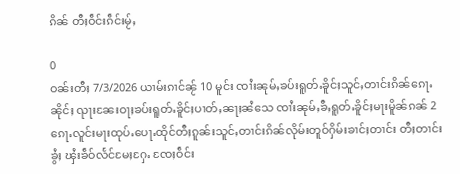ၵိၼ် တီႈဝဵင်းၵဵင်းမႂ်ႇ

0
ဝၼ်းတီႈ 7/3/2026 ယၢမ်းၵၢင်ၼႂ် 10 မူင်း ၸၢႆးၼုမ်ႇၶပ်းရူတ်ႉၶိူင်ႈသူင်ႇတၢင်းၵိၼ်ၵေႃႉၼိုင်ႈ ၺႃးၼႄးဝႃႈၶပ်းရူတ်ႉၶိူင်ႈပၢတ်ႇၼႃႈၼႆသေ ၸၢႆးၼုမ်ႇၶီႇရူတ်ႉၶိူင်ႈမႃးမိူၼ်ၵၼ် 2 ၵေႃႉလူင်းမႃးထုပ်ႉပေႃႉထိုင်တီႈၵူၼ်းသူင်ႇတၢင်းၵိၼ်လိုမ်းတူဝ်ႁိမ်းၶၢင်ႈတၢင်း တီႈတၢင်းၶွႆႈ ၾႆးၶဵဝ်လႅင်မႄႈႁႄႉ ၸႄႈဝဵင်း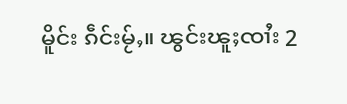မိူင်း ၵဵင်းမႂ်ႇ။ ၽွင်းၽူႈၸၢႆး 2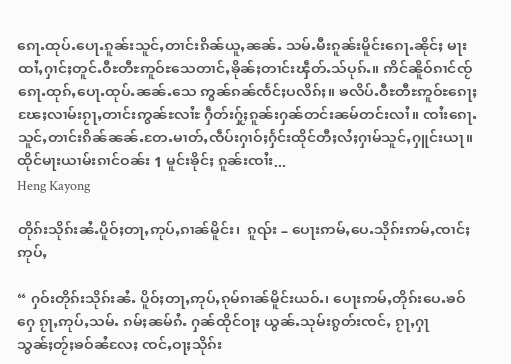ၵေႃႉထုပ်ႉပေႃႉၵူၼ်းသူင်ႇတၢင်းၵိၼ်ယူႇၼၼ်ႉ သမ်ႉမီးၵူၼ်းမိူင်းၵေႃႉၼိုင်ႈ မႃးထၢႆႇႁၢင်ႈတူင်ႉဝီႊတီႊဢူဝ်ႊသေတၢင်ႇၶိုၼ်ႈတၢင်းၾဵတ်ႉသ်ပုၵ်ႉ။ ဢိင်ၼိူဝ်ၵၢင်ၸႂ်ၵေႃႉထုၵ်ႇပေႃႉထုပ်ႉၼၼ်ႉသေ ဢွၼ်ၵၼ်ၸႅင်ႈပလိၵ်ႈ။ ၶလိပ်ႉဝီႊတီႊဢူဝ်ႊၵေႃႈၽႄႈလၢမ်းၵႂႃႇတၢင်းဢွၼ်ႊလၢႆႊ ႁဵတ်းႁႂ်ႈၵူၼ်းႁၼ်တင်းၼမ်တင်းလၢႆ။ ၸၢႆးၵေႃႉသူင်ႇတၢင်းၵိၼ်ၼၼ်ႉတႄႉမၢတ်ႇၸဵပ်းႁၢဝ်ႈႁႅင်းထိုင်တီႈလႆႈႁၢမ်သူင်ႇႁူင်းယႃ။ ထိုင်မႃးယၢမ်းၵၢင်ဝၼ်း 1 မူင်းၶိုင်ႈ ၵူၼ်းၸၢႆး...
Heng Kayong

တိုၵ်းသိုၵ်းၼႆႉပိူဝ်ႈတႃႇဢုပ်ႇၵၢၼ်မိူင်း၊  ၵူၺ်း – ပေႃးဢမ်ႇပေႉသိုၵ်းဢမ်ႇၸၢင်ႈဢုပ်ႇ

“ ႁဝ်းတိုၵ်းသိုၵ်းၼႆႉ ပိူဝ်ႈတႃႇဢုပ်ႇၵုမ်ၵၢၼ်မိူင်းယဝ်ႉ၊ ပေႃးဢမ်ႇတိုၵ်းပေႉၶဝ်ႁေ ၵႂႃႇဢုပ်ႇသမ်ႉ ၵမ်ႈၼမ်ၵႆႉ ႁၼ်ထိုင်ဝႃႈ ယွၼ်ႉသုမ်းၵွတ်းၸင်ႇ ၵႂႃႇႁႃသွၼ်ႈတႂ်ႈၶဝ်ၼႆလႄႈ ၸင်ႇဝႃႈသိုၵ်း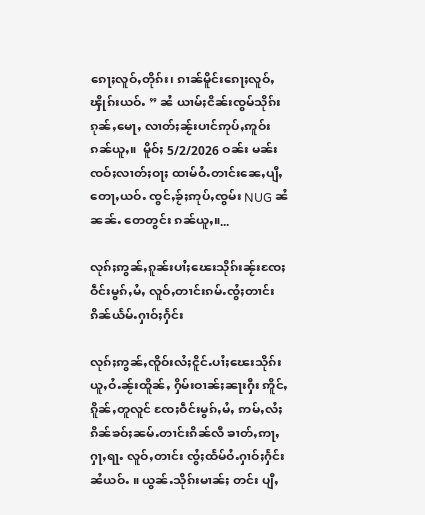ၵေႃႈလူဝ်ႇတိုၵ်း၊ ၵၢၼ်မိူင်းၵေႃႈလူဝ်ႇၾိုၵ်းယဝ်ႉ ” ၼႆ ယၢမ်ႈငိၼ်းၸွမ်သိုၵ်းၵုၼ်ႇမေႃႇ လၢတ်ႈၼႂ်းပၢင်ဢုပ်ႇဢူဝ်းၵၼ်ယူႇ။  မိူဝ်ႈ 5/2/2026 ဝၼ်း မၼ်းၸဝ်ႈလၢတ်ႈဝႃႈ ထၢမ်ဝႆႉတၢင်းၼေႇပျီႇတေႃႇယဝ်ႉ ၸွင်ႇၶႂ်ႈဢုပ်ႇၸွမ်း NUG ၼႆၼၼ်ႉ တေတွင်း ၵၼ်ယူႇ။...

လုၵ်ႈဢွၼ်ႇၵူၼ်းပၢႆႈၽေးသိုၵ်းၼႂ်းၸႄႈဝဵင်းမွၵ်ႇမႆႇ လူဝ်ႇတၢင်းၵမ်ႉၸွႆႈတၢင်းၵိၼ်ယႅမ်ႉႁၢဝ်ႈႁႅင်း

လုၵ်ႈဢွၼ်ႇၸိူဝ်းလႆႈငိူင်ႉပၢႆႈၽေးသိုၵ်းယူႇဝႆႉၼႂ်းထိူၼ်ႇ ႁိမ်းဝၢၼ်ႈၼႃးႁီး ဢိူင်ႇၵိူၼ်ႇတူလူင် ၸႄႈဝဵင်းမွၵ်ႇမႆႇ ဢမ်ႇလႆႈၵိၼ်ၶဝ်ႈၼမ်ႉတၢင်းၵိၼ်လီ ၶၢတ်ႇဢႃႇႁႃႇရႃႉ လူဝ်ႇတၢင်း ၸွႆႈထႅမ်ဝႆႉႁၢဝ်ႈႁႅင်း ၼႆယဝ်ႉ ။ ယွၼ်ႉသိုၵ်းမၢၼ်ႈ တင်း ပျီႇ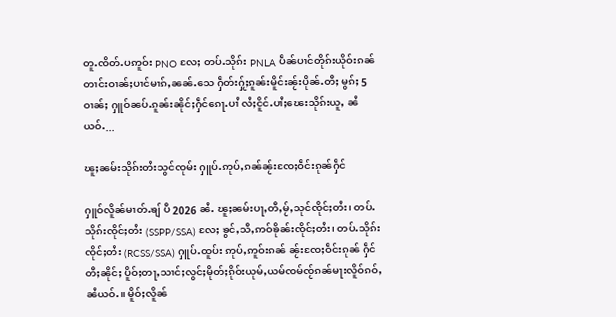တူႉၸိတ်ႉပဢူဝ်း PNO လႄႈ တပ်ႉသိုၵ်း PNLA ပဵၼ်ပၢင်တိုၵ်းယိုဝ်းၵၼ်တၢင်းဝၢၼ်ႈပၢင်မၢၵ်ႇၼၼ်ႉသေ ႁဵတ်းႁႂ်ႈၵူၼ်းမိူင်းၼႂ်းပိုၼ်ႉတီႈ မွၵ်ႈ 5 ဝၢၼ်ႈ ႁူဝ်ၼပ်ႉၵူၼ်းၼိုင်ႈႁဵင်ၵေႃႉပၢႆ လႆႈငိူင်ႉပၢႆႈၽေးသိုၵ်းယူႇ ၼႆယဝ်ႉ...

ၽူႈၼမ်းသိုၵ်းတႆးသွင်ၸုမ်း ႁူပ်ႉဢုပ်ႇၵၼ်ၼႂ်းၸႄႈဝဵင်းၵုၼ်ႁဵင်

ႁူဝ်လိူၼ်မၢတ်ႉၶျ် ပီ 2026 ၼႆႉ ၽူႈၼမ်းပႃႇတီႇမႂ်ႇသုင်ၸိုင်ႈတႆး၊ တပ်ႉသိုၵ်းၸိုင်ႈတႆး (SSPP/SSA) လႄႈ ၶွင်ႇသီႇဢဝ်ၶိုၼ်းၸိုင်ႈတႆး၊ တပ်ႉသိုၵ်းၸိုင်ႈတႆး (RCSS/SSA) ႁူပ်ႉထူပ်း ဢုပ်ႇဢူဝ်းၵၼ် ၼႂ်းၸႄႈဝဵင်းၵုၼ် ႁဵင်တီႈၼိုင်ႈ ပိူဝ်ႈတႃႇသၢင်ႈလွင်ႈမိုတ်ႈၵိုဝ်းယုမ်ႇယမ်ၸမ်ၸႂ်ၵၼ်မႃးလိူဝ်ၵဝ်ႇ ၼႆယဝ်ႉ။ မိူဝ်ႈလိူၼ်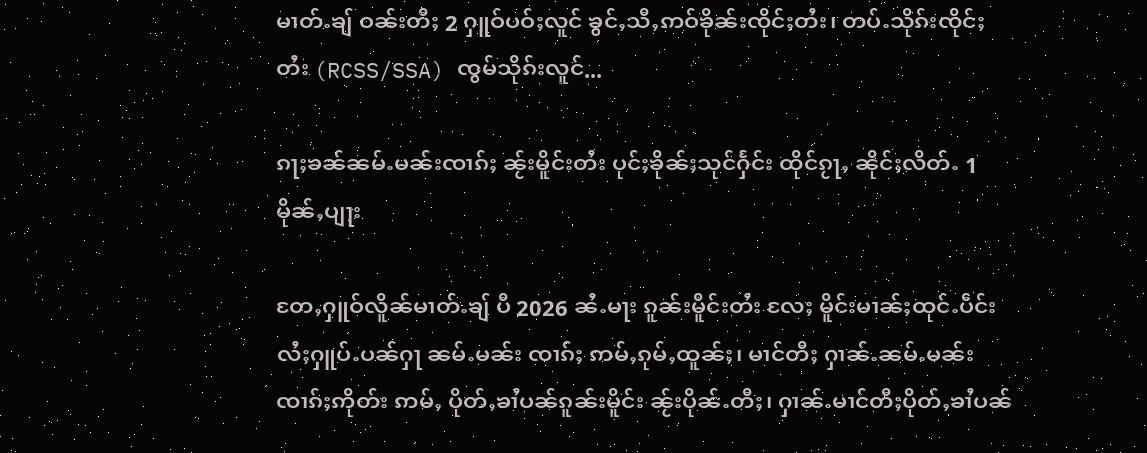မၢတ်ႉၶျ် ဝၼ်းတီႈ 2 ႁူဝ်ပဝ်ႈလူင် ၶွင်ႇသီႇဢဝ်ၶိုၼ်းၸိုင်ႈတႆး၊ တပ်ႉသိုၵ်းၸိုင်ႈတႆး (RCSS/SSA) ၸွမ်သိုၵ်းလူင်...

ၵႃႈၶၼ်ၼမ်ႉမၼ်းၸၢၵ်ႈ ၼႂ်းမိူင်းတႆး ပုင်ႈၶိုၼ်ႈသုင်ႁႅင်း ထိုင်ၵႂႃႇ ၼိုင်ႈလိတ်ႉ 1 မိုၼ်ႇပျႃး

တႄႇႁူဝ်လိူၼ်မၢတ်ႉၶျ် ပီ 2026 ၼႆႉမႃး ၵူၼ်းမိူင်းတႆး လႄႈ မိူင်းမၢၼ်ႈထုင်ႉပဵင်း လႆႈႁူပ်ႉပၼ်ႁႃ ၼမ်ႉမၼ်း ၸၢၵ်ႈ ဢမ်ႇၵုမ်ႇထူၼ်ႈ၊ မၢင်တီႈ ႁၢၼ်ႉၼမ်ႉမၼ်းၸၢၵ်ႈဢိုတ်း ဢမ်ႇ ပိုတ်ႇၶၢႆပၼ်ၵူၼ်းမိူင်း ၼႂ်းပိုၼ်ႉတီႈ၊ ႁၢၼ်ႉမၢင်တီႈပိုတ်ႇၶၢႆပၼ်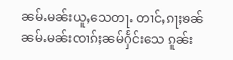ၼမ်ႉမၼ်းယူႇသေတႃႉ တၢင်ႇၵႃႈၶၼ်ၼမ်ႉမၼ်းၸၢၵ်ႈၼမ်ႁႅင်းသေ ၵူၼ်း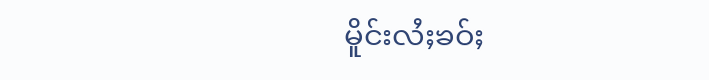မိူင်းလႆႈၶဝ်ႈ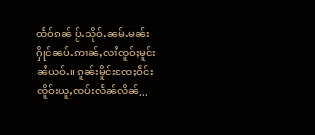ထႅဝ်ၵၼ် ပႂ်ႉသိုဝ်ႉၼမ်ႉမၼ်း ႁိုင်ၼပ်ႉဢၢၼ်ႇလၢႆၸူဝ်ႈမူင်း ၼႆယဝ်ႉ။ ၵူၼ်းမိူင်းၸႄႈဝဵင်းၸိူဝ်းယူႇၸပ်းလႅၼ်လိၼ်...